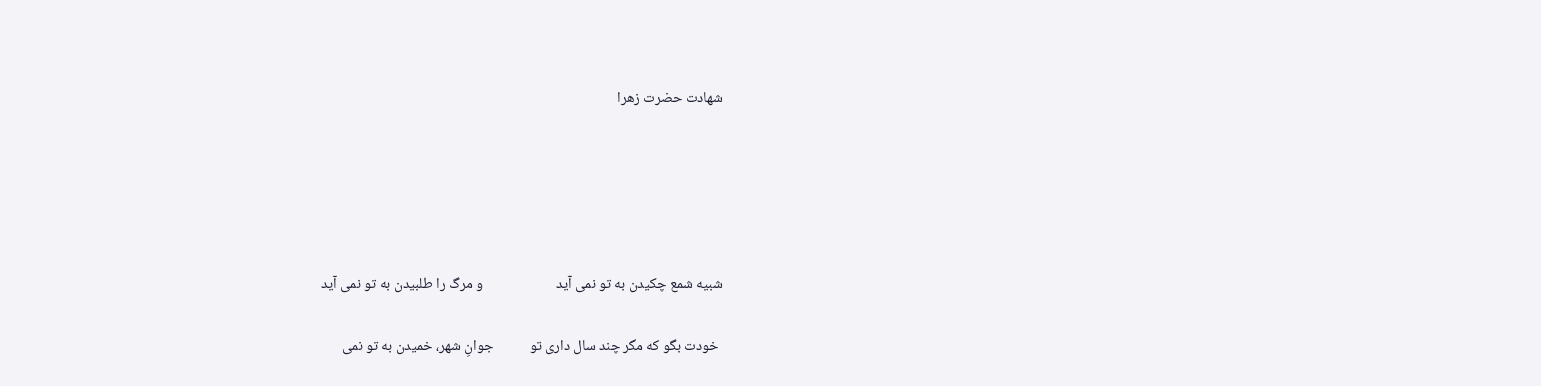شهادت حضرت زهرا





شبیه شمع چکیدن به تو نمی آید                      و مرگ را طلبیدن به تو نمی آید

 خودت بگو که مگر چند سال داری تو           جوانِ شهر، خمیدن به تو نمی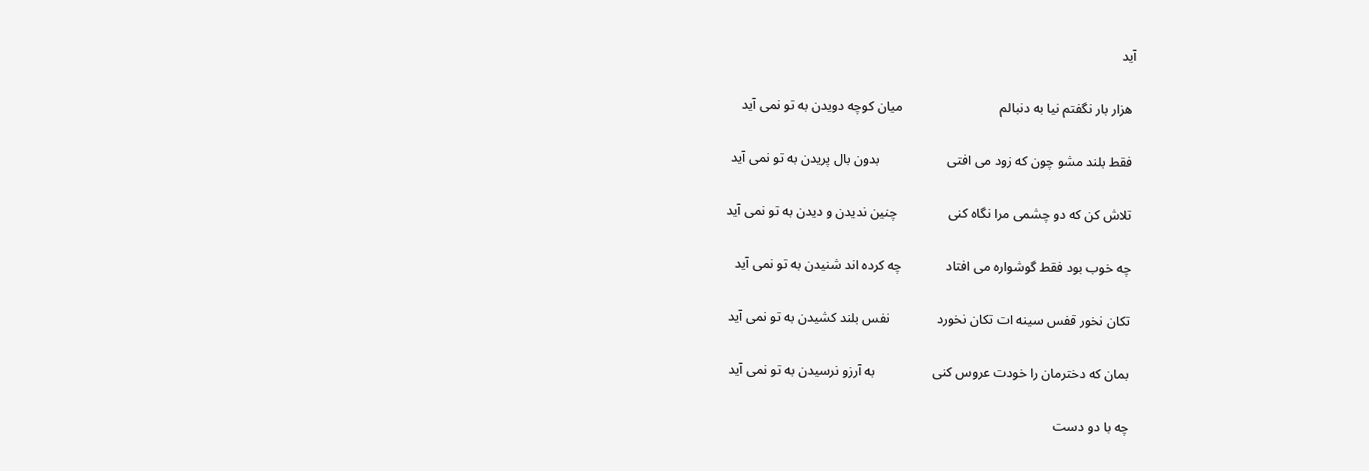آید

 هزار بار نگفتم نیا به دنبالم                             میان کوچه دویدن به تو نمی آید

 فقط بلند مشو چون که زود می افتی                    بدون بال پریدن به تو نمی آید

 تلاش کن که دو چشمی مرا نگاه کنی               چنین ندیدن و دیدن به تو نمی آید

 چه خوب بود فقط گوشواره می افتاد             چه کرده اند شنیدن به تو نمی آید

 تکان نخور قفس سینه ات تکان نخورد              نفس بلند کشیدن به تو نمی آید

 بمان که دخترمان را خودت عروس کنی                 به آرزو نرسیدن به تو نمی آید

 چه با دو دست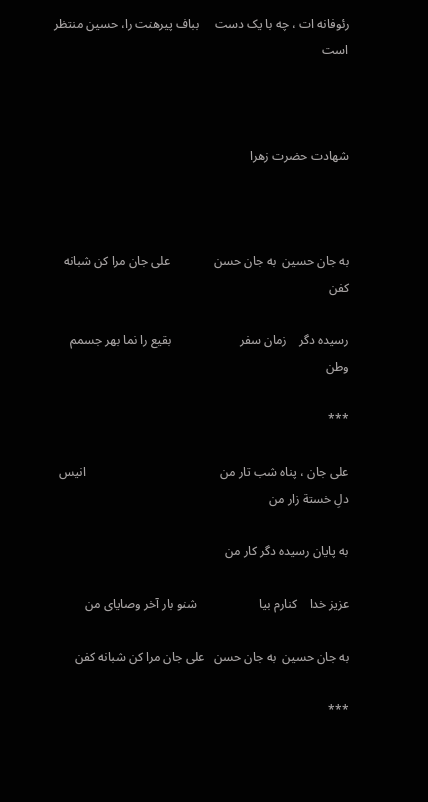رئوفانه ات ، چه با یک دست     بباف پیرهنت را، حسین منتظر است



شهادت حضرت زهرا



به جان حسین  به جان حسن              علی جان مرا کن شبانه کفن

رسیده دگر    زمان سفر                      بقیع را نما بهر جسمم وطن

***

علی جان ، پناه شب تار من                                           انیس دلِ خستة زار من

به پایان رسیده دگر کار من

عزیز خدا    کنارم بیا                    شنو بار آخر وصایای من

به جان حسین  به جان حسن   علی جان مرا کن شبانه کفن

***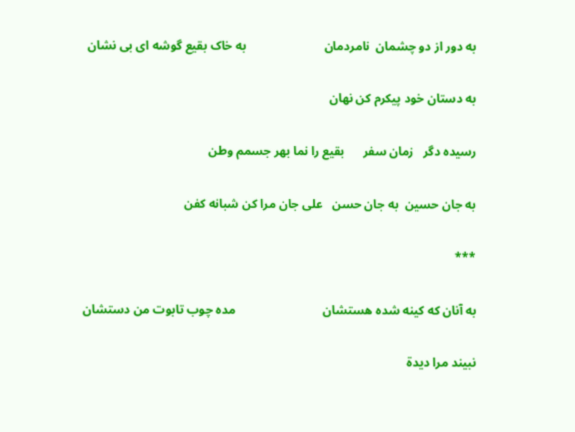به دور از دو چشمان  نامردمان                         به خاک بقیع گوشه ای بی نشان

به دستان خود پیکرم کن نهان

رسیده دگر   زمان سفر      بقیع را نما بهر جسمم وطن

به جان حسین  به جان حسن   علی جان مرا کن شبانه کفن

***

به آنان که کینه شده هستشان                            مده چوب تابوت من دستشان

نبیند مرا دیدة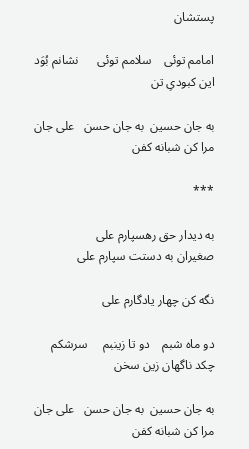پستشان

امامم توئی    سلامم توئی      نشانم بُوَد این کبودیِ تن

به جان حسین  به جان حسن   علی جان مرا کن شبانه کفن

***

به دیدار حق رهسپارم علی                                   صغیران به دستت سپارم علی

نگه کن چهار یادگارم علی

دو ماه شبم    دو تا زینبم     سرشکم چکد ناگهان زین سخن

به جان حسین  به جان حسن   علی جان مرا کن شبانه کفن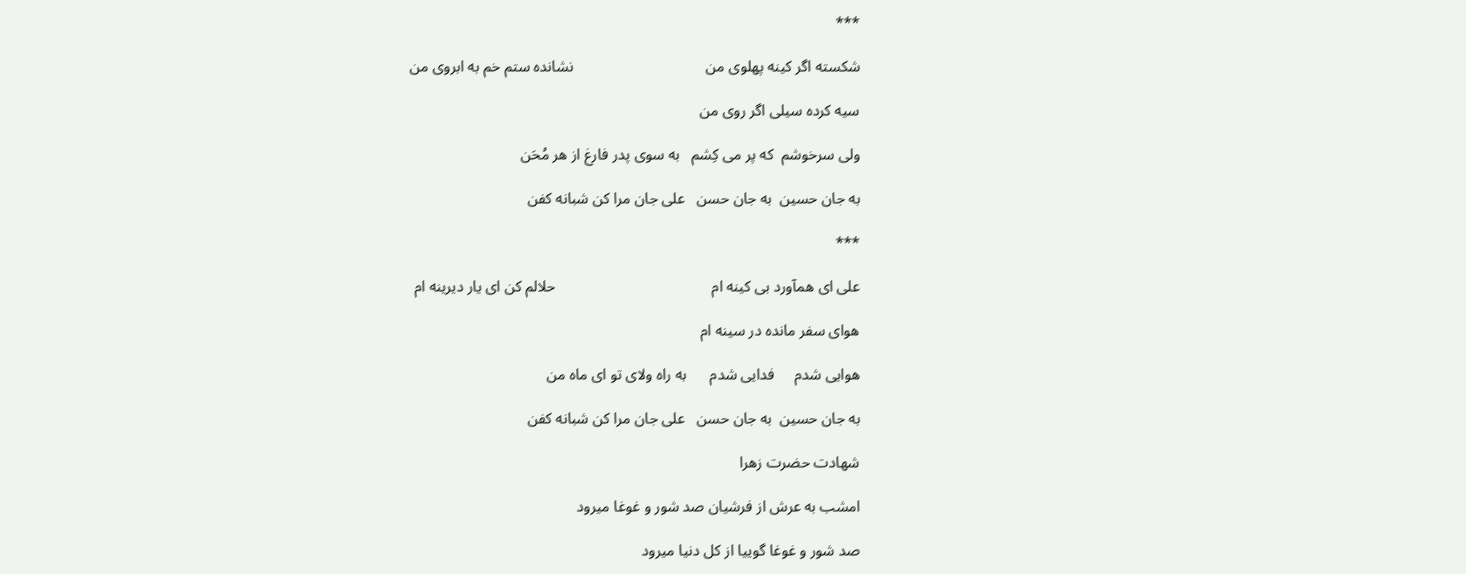***

شکسته اگر کینه پهلوی من                                  نشانده ستم خم به ابروی من

سیه کرده سیلی اگر روی من

ولی سرخوشم  که پر می کِشم   به سوی پدر فارغ از هر مُحَن

به جان حسین  به جان حسن   علی جان مرا کن شبانه کفن

***

علی ای همآورد بی کینه ام                                        حلالم کن ای یار دیرینه ام

هوای سفر مانده در سینه ام

هوایی شدم     فدایی شدم      به راه ولای تو ای ماه من

به جان حسین  به جان حسن   علی جان مرا کن شبانه کفن

شهادت حضرت زهرا

امشب به عرش از فرشیان صد شور و غوغا میرود

صد شور و غوغا گوییا از کل دنیا میرود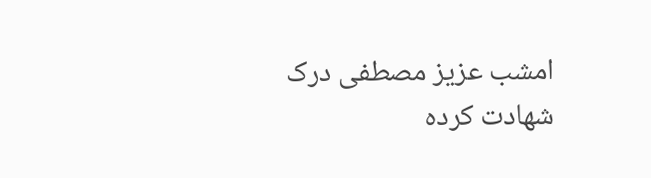امشب عزیز مصطفی درک شهادت کرده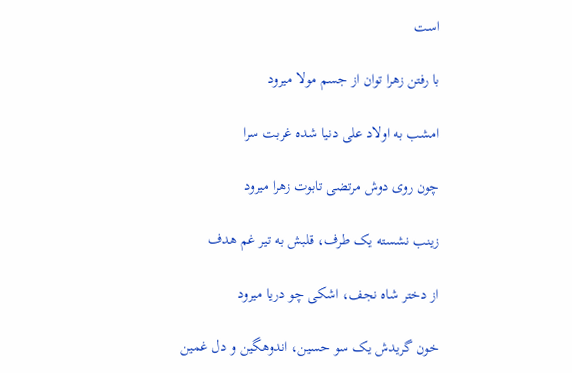است

با رفتن زهرا توان از جسم مولا میرود

امشب به اولاد علی دنیا شده غربت سرا

چون روی دوش مرتضی تابوت زهرا میرود

زینب نشسته یک طرف، قلبش به تیر غم هدف

از دختر شاه نجف، اشکی چو دریا میرود

خون گریدش یک سو حسین، اندوهگین و دل غمین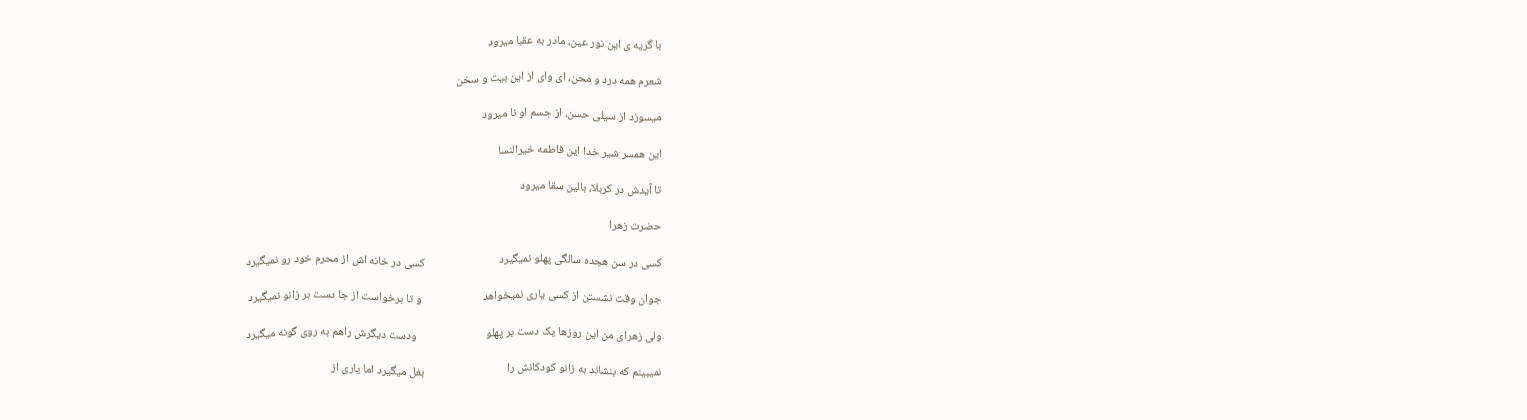با گریه ی این نور عین، مادر به عقبا میرود

شعرم همه درد و محن، ای وای از این بیت و سخن

میسوزد از سیلی حسن، از جسم او نا میرود

این همسر شیر خدا این فاطمه خیرالنسا

تا آیدش در کربلا، بالین سقا میرود

حضرت زهرا

کسی در سن هجده سالگی پهلو نمیگیرد                            کسی در خانه اش از محرم خود رو نمیگیرد

جوان وقت نشستن از کسی یاری نمیخواهد                       و تا برخواست از جا دست بر زانو نمیگیرد

ولی زهرای من این روزها یک دست بر پهلو                          ودست دیگرش راهم به روی گونه میگیرد

نمیبینم که بنشاند به زانو کودکانش را                               بغل میگیرد اما یاری از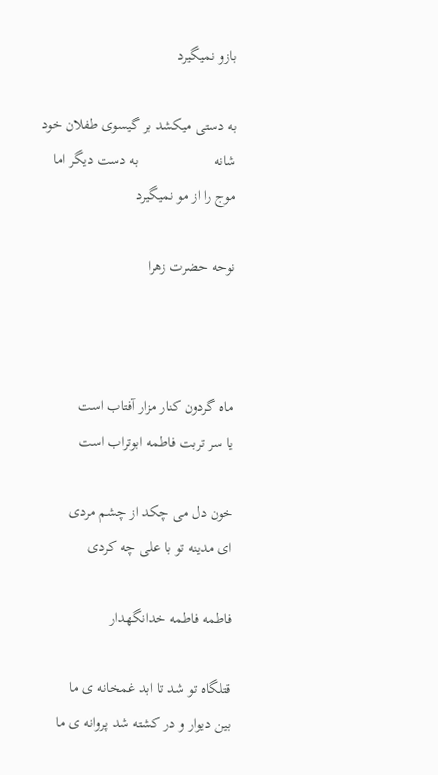بازو نمیگیرد

به دستی میکشد بر گیسوی طفلان خود شانه                    به دست دیگر اما موج را از مو نمیگیرد

نوحه حضرت زهرا



ماه گردون کنار مزار آفتاب است                   یا سر تربت فاطمه ابوتراب است

خون دل می چکد از چشم مردی                      ای مدینه تو با علی چه کردی

فاطمه فاطمه خدانگهدار

قتلگاه تو شد تا ابد غمخانه ی ما              بین دیوار و در کشته شد پروانه ی ما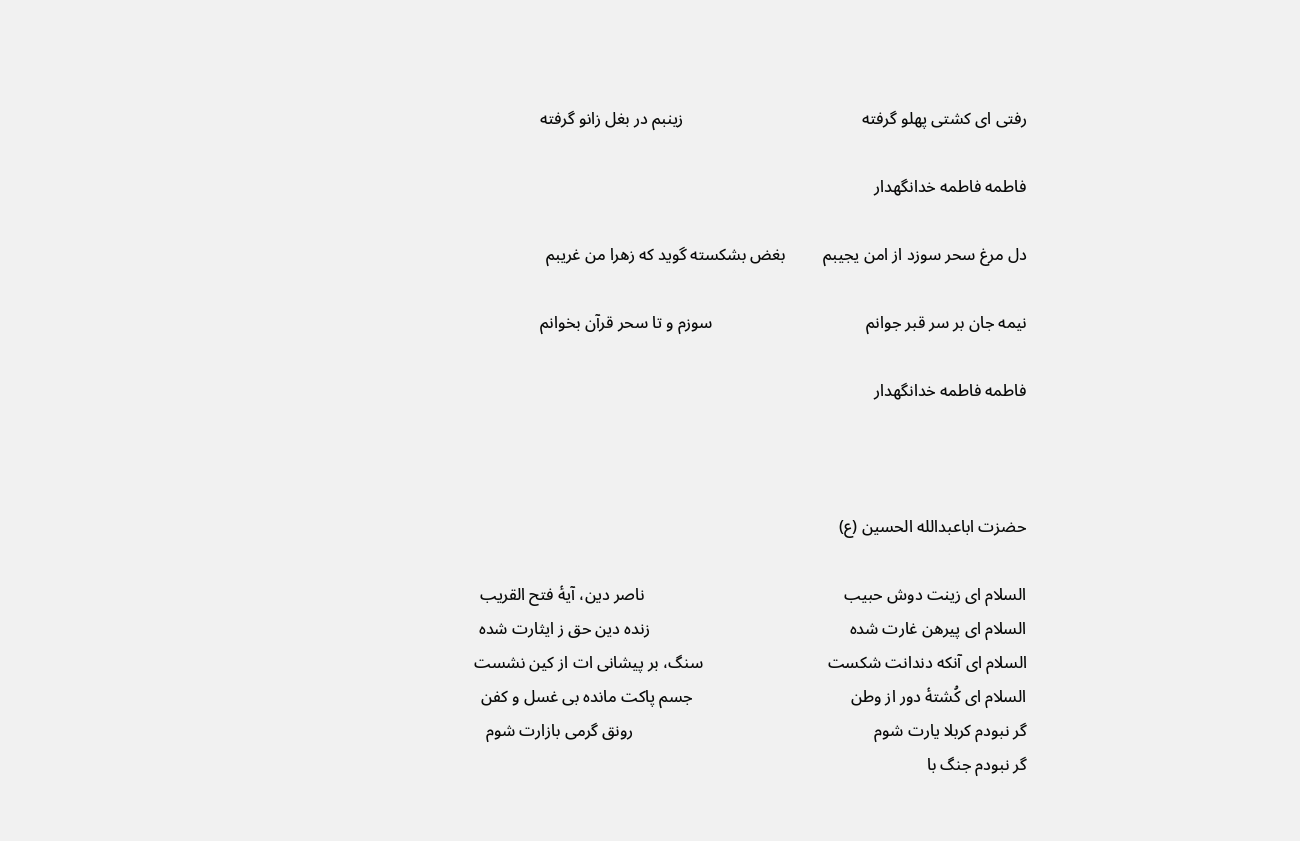رفتی ای کشتی پهلو گرفته                                           زینبم در بغل زانو گرفته

فاطمه فاطمه خدانگهدار

دل مرغ سحر سوزد از امن یجیبم         بغض بشکسته گوید که زهرا من غریبم

نیمه جان بر سر قبر جوانم                                     سوزم و تا سحر قرآن بخوانم

فاطمه فاطمه خدانگهدار



حضزت اباعبدالله الحسین (ع)

السلام ای زینت دوش حبیب                                                ناصر دین، آیۀ فتح القریب
السلام ای پیرهن غارت شده                                                زنده دین حق ز ایثارت شده
السلام ای آنکه دندانت شکست                              سنگ، بر پیشانی ات از کین نشست
السلام ای کُشتۀ دور از وطن                                      جسم پاکت مانده بی غسل و کفن
گر نبودم کربلا یارت شوم                                                          رونق گرمی بازارت شوم
گر نبودم جنگ با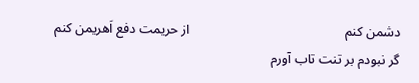دشمن کنم                                              از حریمت دفع اَهریمن کنم
گر نبودم بر تنت تاب آورم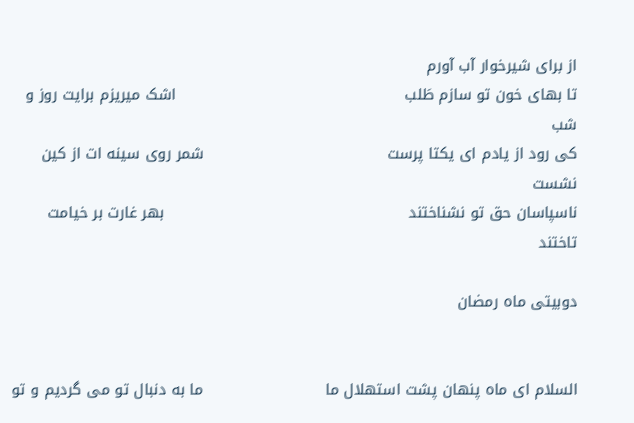از برای شیرخوار آب آورم
تا بهای خون تو سازم طَلب                                             اشک میریزم برایت روز و شب
کی رود از یادم ای یکتا پرست                                    شمر روی سینه ات از کین نشست
ناسپاسان حق تو نشناختند                                                بهر غارت بر خیامت تاختند

دوبیتی ماه رمضان


السلام ای ماه پنهان پشت استهلال ما                        ما به دنبال تو می گردیم و تو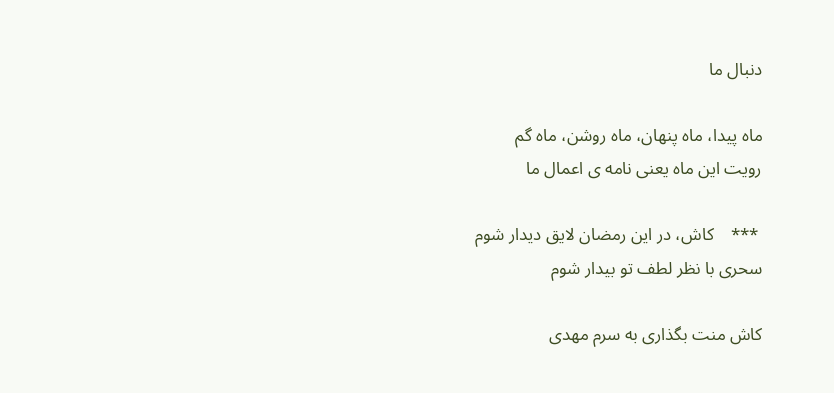دنبال ما

ماه پیدا، ماه پنهان، ماه روشن، ماه گم                          رویت این ماه یعنی نامه ی اعمال ما

 ***    کاش، در این رمضان لایق دیدار شوم                          سحری با نظر لطف تو بیدار شوم

کاش منت بگذاری به سرم مهدی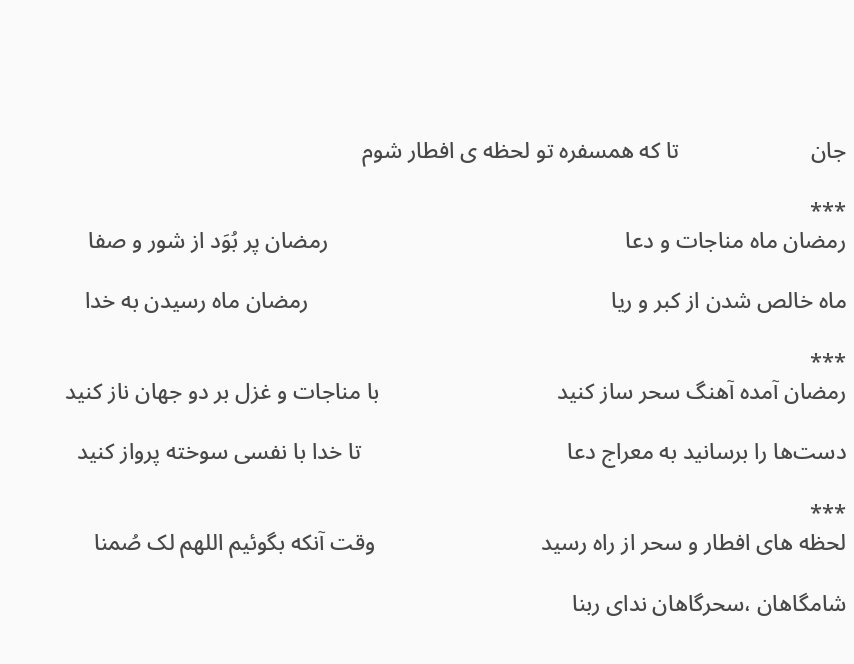جان                       تا که همسفره تو لحظه ی افطار شوم

***
رمضان ماه مناجات و دعا                                                    رمضان پر بُوَد از شور و صفا

ماه خالص شدن از کبر و ریا                                                     رمضان ماه رسیدن به خدا

***
رمضان آمده آهنگ سحر ساز كنيد                               با مناجات و غزل بر دو جهان ناز كنيد

دست‌ها را برسانيد به معراج دعا                                    تا خدا با نفسی سوخته پرواز كنيد

***
لحظه های افطار و سحر از راه رسید                             وقت آنکه بگوئیم اللهم لک صُمنا

شامگاهان ،سحرگاهان ندای ربنا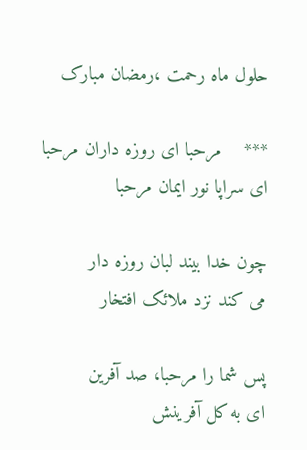حلول ماه رحمت ،رمضان مبارک

***    مرحبا ای روزه داران مرحبا                                                        ای سراپا نور ایمان مرحبا

چون خدا بیند لبان روزه دار                                                       می کند نزد ملائک افتخار

پس شما را مرحبا، صد آفرین                                                       ای به کل آفرینش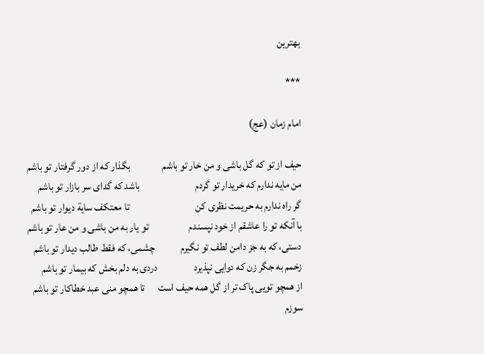بهترین

***

امام زمان (عج)

حیف از تو که گل باشی و من خار تو باشم               بگذار که از دور گرفتار تو باشم
من مایه ندارم که خریدار تو گردم                          باشد که گدای سر بازار تو باشم
گر راه ندارم به حریمت نظری کن                               تا معتکف سایة دیوار تو باشم
با آنکه تو را عاشقم از خود نپسندم                   تو یار به من باشی و من عار تو باشم
دستی، که به جز دامن لطف تو نگیرم            چشمی، که فقط طالب دیدار تو باشم
زخمم به جگر زن که دوایی نپذیرد                 دردی به دلم بخش که بیمار تو باشم
از همچو تویی پاک تر از گل همه حیف است      تا همچو منی عبد خطاکار تو باشم
سوزم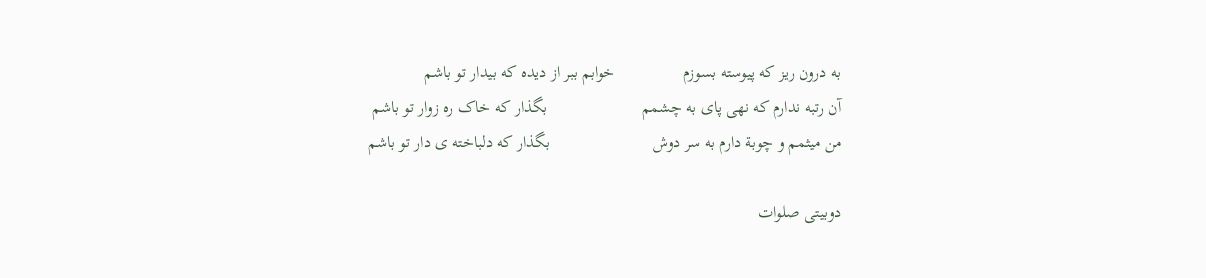به درون ریز که پیوسته بسوزم                خوابم ببر از دیده که بیدار تو باشم
آن رتبه ندارم که نهی پای به چشمم                      بگذار که خاک ره زوار تو باشم
من میثمم و چوبة دارم به سر دوش                        بگذار که دلباخته ی دار تو باشم

دوبیتی صلوات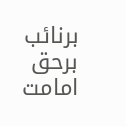برنائب برحق امامت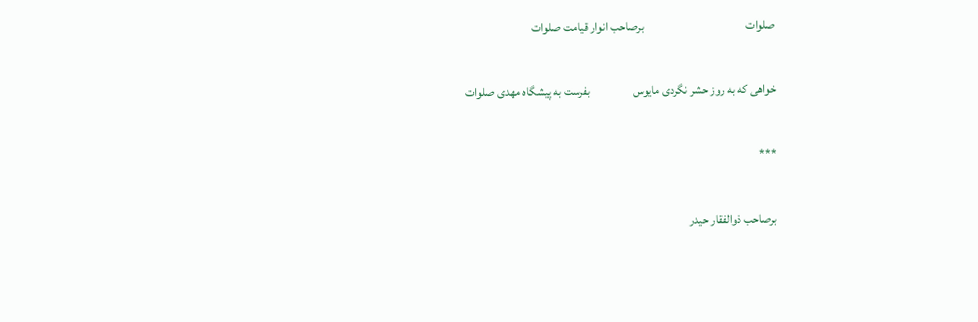صلوات                                          برصاحب انوار قیامت صلوات

خواهی که به روز حشر نگردی مایوس                  بفرست به پیشگاه مهدی صلوات

***

برصاحب ذوالفقار حیدر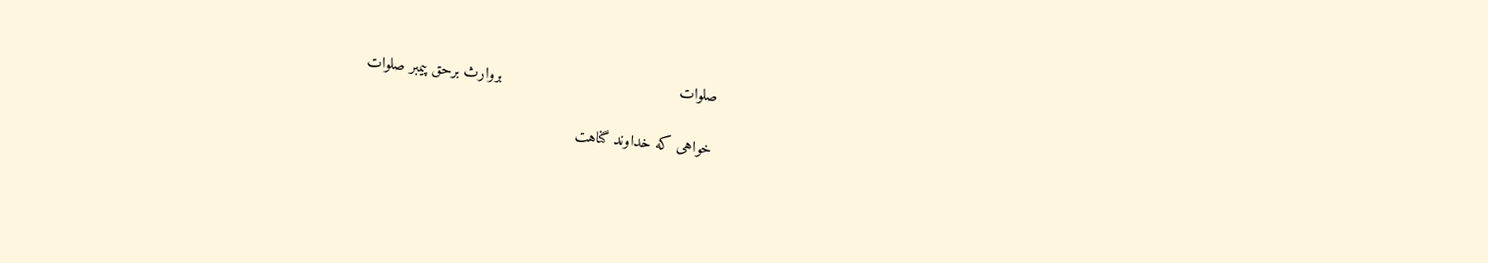صلوات                                      بروارث برحق پیمبر صلوات

خواهی که خداوند گناهت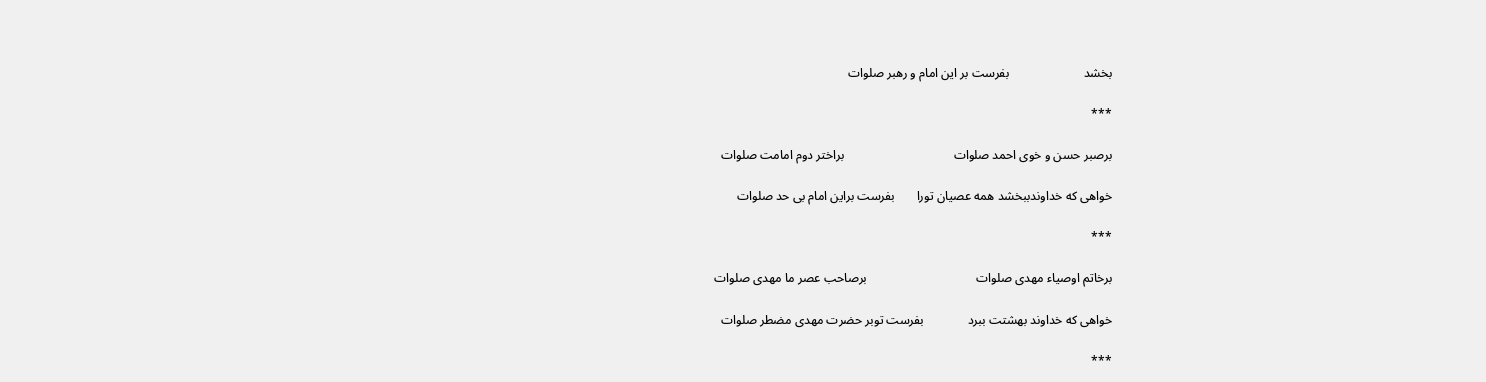بخشد                        بفرست بر این امام و رهبر صلوات

***

برصبر حسن و خوی احمد صلوات                                   براختر دوم امامت صلوات

خواهی که خداوندببخشد همه عصیان تورا       بفرست براین امام بی حد صلوات

***

برخاتم اوصیاء مهدی صلوات                                   برصاحب عصر ما مهدی صلوات

خواهی که خداوند بهشتت ببرد              بفرست توبر حضرت مهدی مضطر صلوات

***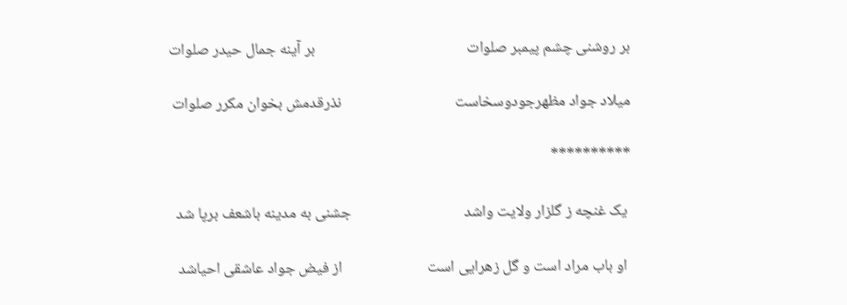بر روشنی چشم پیمبر صلوات                                           بر آینه جمال حیدر صلوات

میلاد جواد مظهرجودوسخاست                                نذرقدمش بخوان مکرر صلوات

**********

 یک غنچه ز گلزار ولایت واشد                                جشنی به مدینه باشعف برپا شد

 او باب مراد است و گل زهرایی است                        از فیض جواد عاشقی احیاشد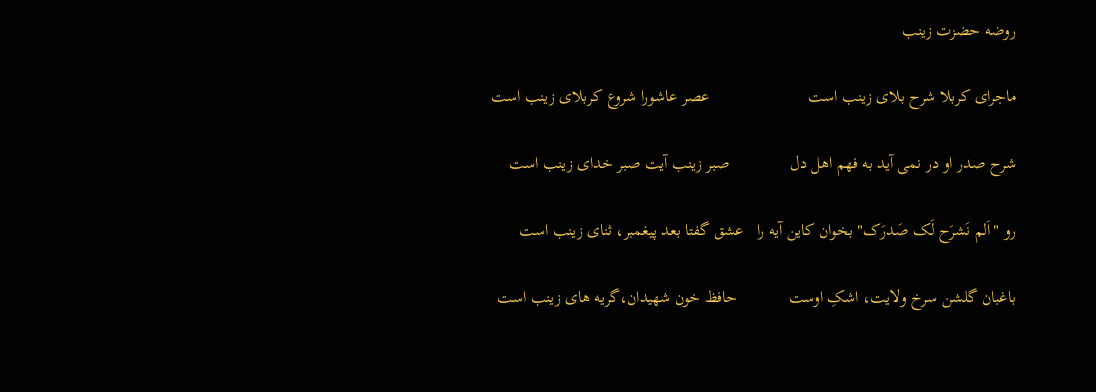روضه حضزت زینب

ماجرای کربلا شرح بلای زینب است                       عصر عاشورا شروع کربلای زینب است

شرح صدر او در نمی آید به فهم اهل دل              صبر زینب آیت صبر خدای زینب است

رو "اَلم نَشرَح لَک صَدرَک" بخوان کاین آیه را   عشق گفتا بعد پیغمبر، ثنای زینب است

باغبان گلشن سرخ ولایت، اشکِ اوست            حافظ خون شهیدان،گریه های زینب است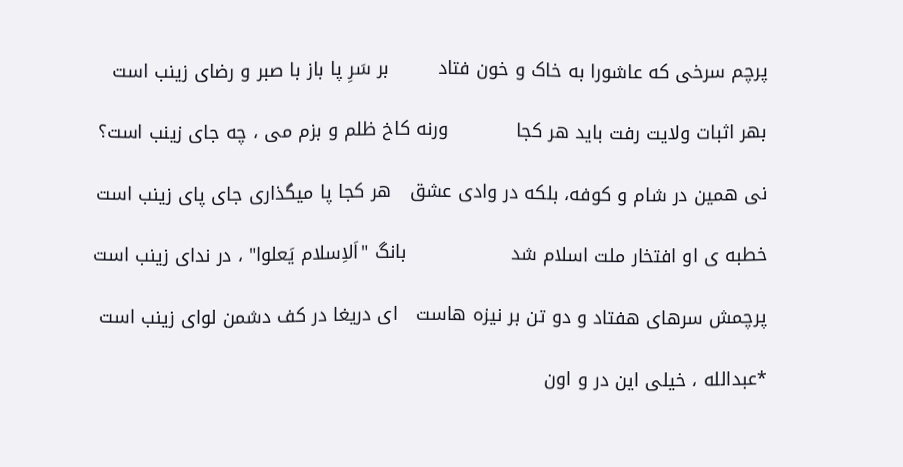پرچم سرخی که عاشورا به خاک و خون فتاد        بر سَرِ پا باز با صبر و رضای زینب است

بهر اثبات ولایت رفت باید هر کجا           ورنه کاخ ظلم و بزم می ، چه جای زینب است؟

نی همین در شام و کوفه، بلکه در وادی عشق   هر کجا پا میگذاری جای پای زینب است

خطبه ی او افتخار ملت اسلام شد                 بانگ "اَلاِسلام یَعلوا" ، در ندای زینب است

پرچمش سرهای هفتاد و دو تن بر نیزه هاست   ای دریغا در کف دشمن لوای زینب است

*عبدالله ، خیلی این در و اون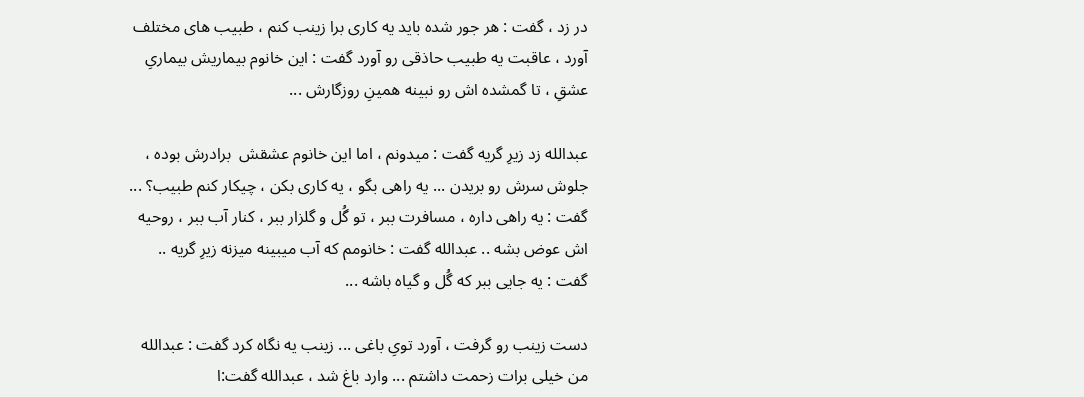در زد ، گفت : هر جور شده باید یه کاری برا زینب کنم ، طبیب های مختلف آورد ، عاقبت یه طبیب حاذقی رو آورد گفت : این خانوم بیماریش بیماریِ عشقِ ، تا گمشده اش رو نبینه همینِ روزگارش ...

عبدالله زد زیرِ گریه گفت : میدونم ، اما این خانوم عشقش  برادرش بوده ، جلوش سرش رو بریدن ... یه راهی بگو ، یه کاری بکن ، چیکار کنم طبیب؟ ... گفت : یه راهی داره ، مسافرت ببر ، تو گُل و گلزار ببر ، کنار آب ببر ، روحیه اش عوض بشه .. عبدالله گفت : خانومم که آب میبینه میزنه زیرِ گریه .. گفت : یه جایی ببر که گُل و گیاه باشه ...

دست زینب رو گرفت ، آورد تویِ باغی ... زینب یه نگاه کرد گفت : عبدالله من خیلی برات زحمت داشتم ... وارد باغ شد ، عبدالله گفت:ا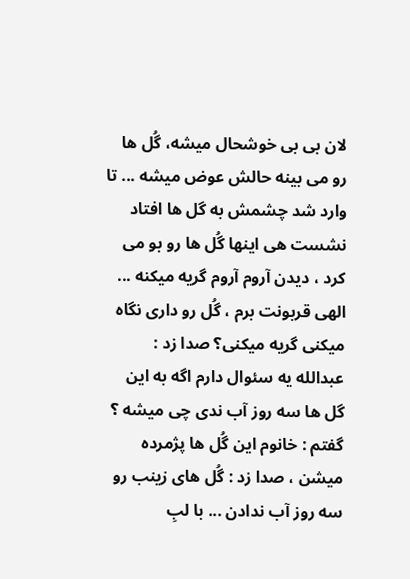لان بی بی خوشحال میشه، گُل ها رو می بینه حالش عوض میشه ... تا وارد شد چشمش به گل ها افتاد نشست هی اینها گُل ها رو بو می کرد ، دیدن آروم آروم گریه میکنه ... الهی قربونت برم ، گُل رو داری نگاه میکنی گریه میکنی؟ صدا زد : عبدالله یه سئوال دارم اگه به این گل ها سه روز آب ندی چی میشه ؟ گفتم : خانوم این گُل ها پژمرده میشن ، صدا زد : گُل های زینب رو سه روز آب ندادن ... با لبِ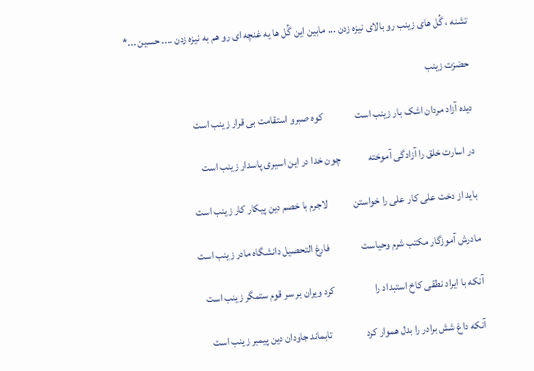تشنه ، گُل های زینب رو بالای نیزه زدن ... مابین این گُل ها یه غنچه ای رو هم به نیزه زدن .... حسین ...*

حضزت زینب

دیده آزاد مردان اشک بار زینب است               کوه صبرو استقامت بی قرار زینب است

در اسارت خلق را آزادگی آموخته             چون خدا در این اسیری پاسدار زینب است

باید از دخت علی کار علی را خواستن            لاجرم با خصم دین پیکار کار زینب است

مادرش آموزگار مکتب شرم وحیاست               فارغ التحصیل دانشگاه مادر زینب است

آنکه با ایراد نطقی کاخ استبداد را                   کرد ویران بر سر قوم ستمگر زینب است

آنکه داغ شش برادر را بدل هموار کرد                تابماند جاودان دین پیمبر زینب است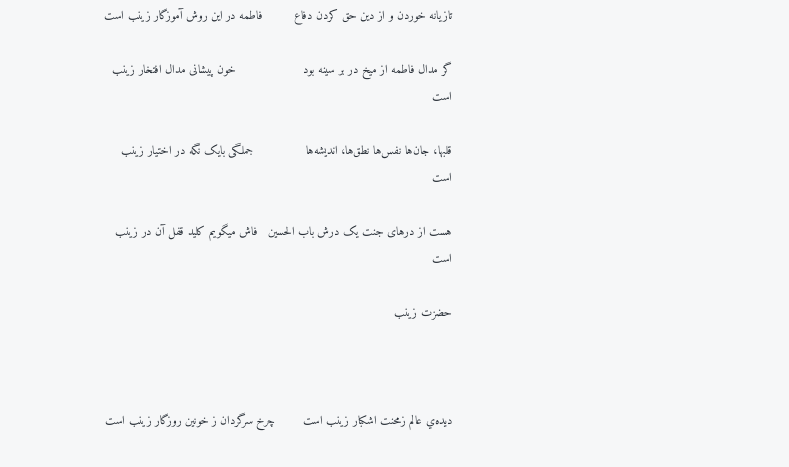تازیانه خوردن و از دین حق کردن دفاع         فاطمه در این روش آموزگار زینب است

گر مدال فاطمه از میخ در بر سینه بود                   خون پیشانی مدال افتخار زینب است

قلبها، جان‌ها نفس‌ها نطق‌ها، اندیشه‌ها               جملگی بایک نگه در اختیار زینب است

هست از در‌های جنت یک درش باب الحسین   فاش میگویم کلید قفل آن در زینب است

حضزت زینب



ديده‌ي عالم زمحنت اشکبار زينب است        چرخ سرگردان ز خونين روزگار زينب است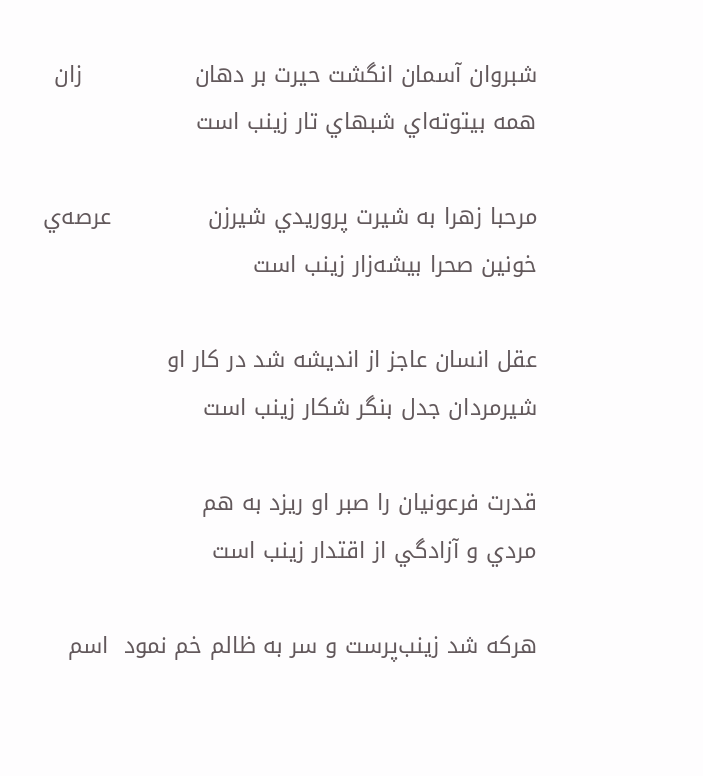شبروان آسمان انگشت حيرت بر دهان               زان همه بيتوته‌اي شبهاي تار زينب است

مرحبا زهرا به شيرت پروريدي شيرزن             عرصه‌ي خونين صحرا بيشه‌زار زينب است

عقل انسان عاجز از انديشه شد در کار او              شيرمردان جدل بنگر شکار زينب است

قدرت فرعونيان را صبر او ريزد به هم                    مردي و آزادگي از اقتدار زينب است

هرکه شد زينب‌پرست و سر به ظالم خم نمود  اسم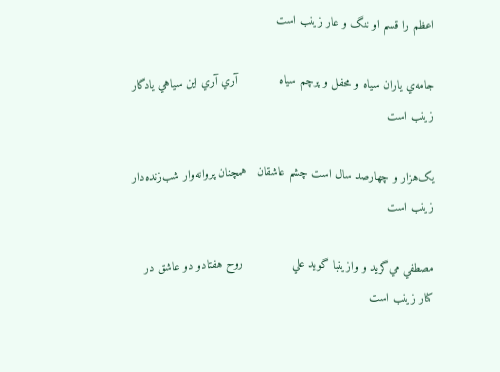اعظم را قسم او ننگ و عار زينب است

جامه‌ي ياران سياه و محفل و پرچم سياه            آري آري اين سياهي يادگار زينب است

يک‌هزار و چهارصد سال است چشم عاشقان   همچنان پروانه‌وار شب‌زنده‌دار زينب است

مصطفي مي‌گريد و وازينبا گويد علي              روح هفتادو دو عاشق در کنار زينب است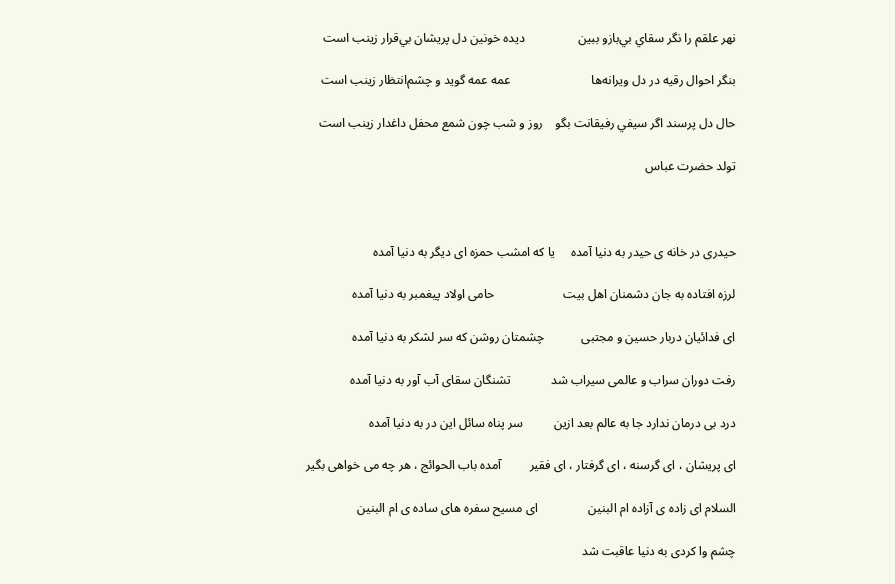نهر علقم را نگر سقاي بي‌بازو ببين                 ديده خونين دل پريشان بي‌قرار زينب است

بنگر احوال رقيه در دل ويرانه‌ها                          عمه عمه گويد و چشم‌انتظار زينب است

حال دل پرسند اگر سيفي رفيقانت بگو    روز و شب چون شمع محفل داغدار زينب است

تولد حضرت عباس



حیدری در خانه ی حیدر به دنیا آمده     یا که امشب حمزه ای دیگر به دنیا آمده

لرزه افتاده به جان دشمنان اهل بیت                      حامی اولاد پیغمبر به دنیا آمده

ای فدائیان دربار حسین و مجتبی            چشمتان روشن که سر لشکر به دنیا آمده

رفت دوران سراب و عالمی سیراب شد             تشنگان سقای آب آور به دنیا آمده

درد بی درمان ندارد جا به عالم بعد ازین          سر پناه سائل این در به دنیا آمده

ای پریشان ، ای گرسنه ، ای گرفتار ، ای فقیر         آمده باب الحوائج ، هر چه می خواهی بگیر

السلام ای زاده ی آزاده ام البنین                ای مسیح سفره های ساده ی ام البنین

چشم وا کردی به دنیا عاقبت شد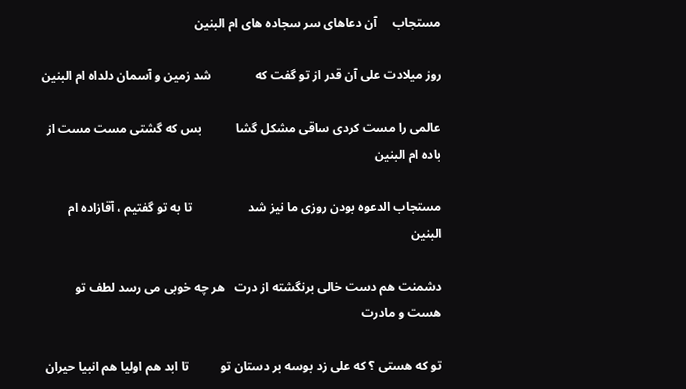مستجاب     آن دعاهای سر سجاده های ام البنین

روز میلادت علی آن قدر از تو گفت که              شد زمین و آسمان دلداه ام البنین

عالمی را مست کردی ساقی مشکل گشا           بس که گشتی مست مست از باده ام البنین

مستجاب الدعوه بودن روزی ما نیز شد                  تا به تو گفتیم ، آقازاده ام البنین

دشمنت هم دست خالی برنگشته از درت   هر چه خوبی می رسد لطف تو هست و مادرت

تو که هستی ؟ که علی زد بوسه بر دستان تو          تا ابد هم اولیا هم انبیا حیران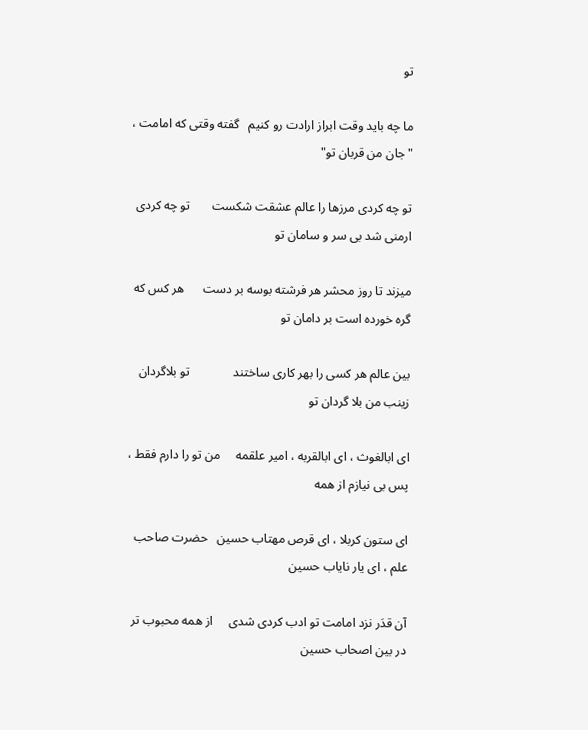تو

ما چه باید وقت ابراز ارادت رو کنیم   گفته وقتی که امامت ، "جان من قربان تو"

تو چه کردی مرزها را عالم عشقت شکست       تو چه کردی ارمنی شد بی سر و سامان تو

میزند تا روز محشر هر فرشته بوسه بر دست      هر کس که گره خورده است بر دامان تو

بین عالم هر کسی را بهر کاری ساختند              تو بلاگردان زینب من بلا گردان تو

ای ابالغوث ، ای ابالقربه ، امیر علقمه     من تو را دارم فقط ، پس بی نیازم از همه

ای ستون کربلا ، ای قرص مهتاب حسین   حضرت صاحب علم ، ای یار نایاب حسین

آن قدَر نزد امامت تو ادب کردی شدی     از همه محبوب تر در بین اصحاب حسین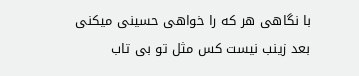با نگاهی هر که را خواهی حسینی میکنی       بعد زینب نیست کس مثل تو بی تاب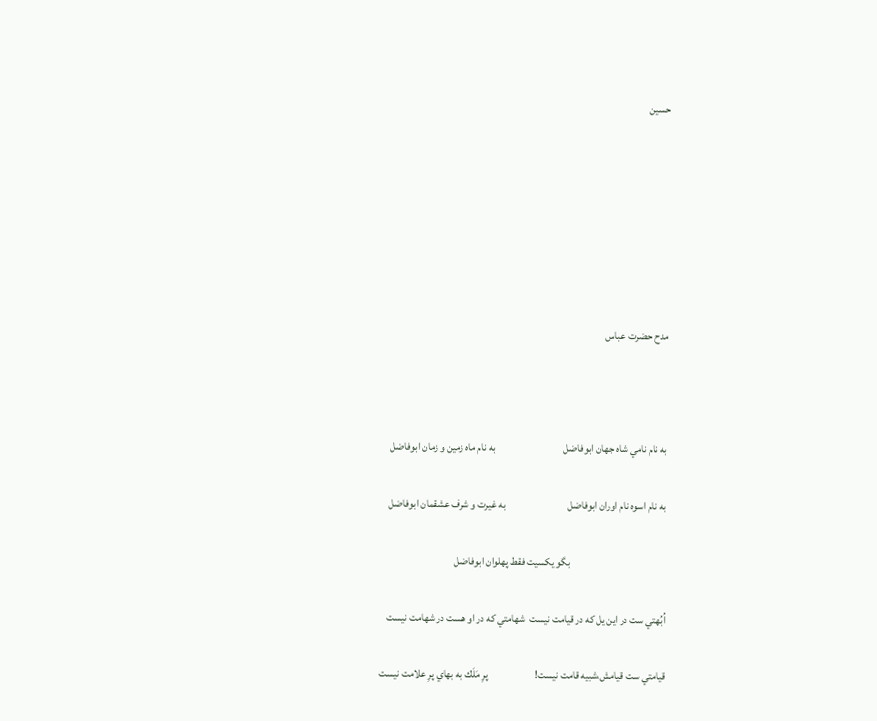حسین







مدح حضرت عباس



به نام نامي شاه جهان ابوفاضل                                به نام ماه زمین و زمان ابوفاضل

به نام اسوه نام اوران ابوفاضل                             به غيرت و شرف عشقمان ابوفاضل

                                             بگو يكسيت فقط پهلوان ابوفاضل

اُبُهتي ست در اين يل كه در قيامت نيست  شهامتي كه در او هست در شهامت نيست

قيامتي ست قيامش،شبيه قامت نيست!                      پرِ مَلَك به بهاي پرِ علامت نيست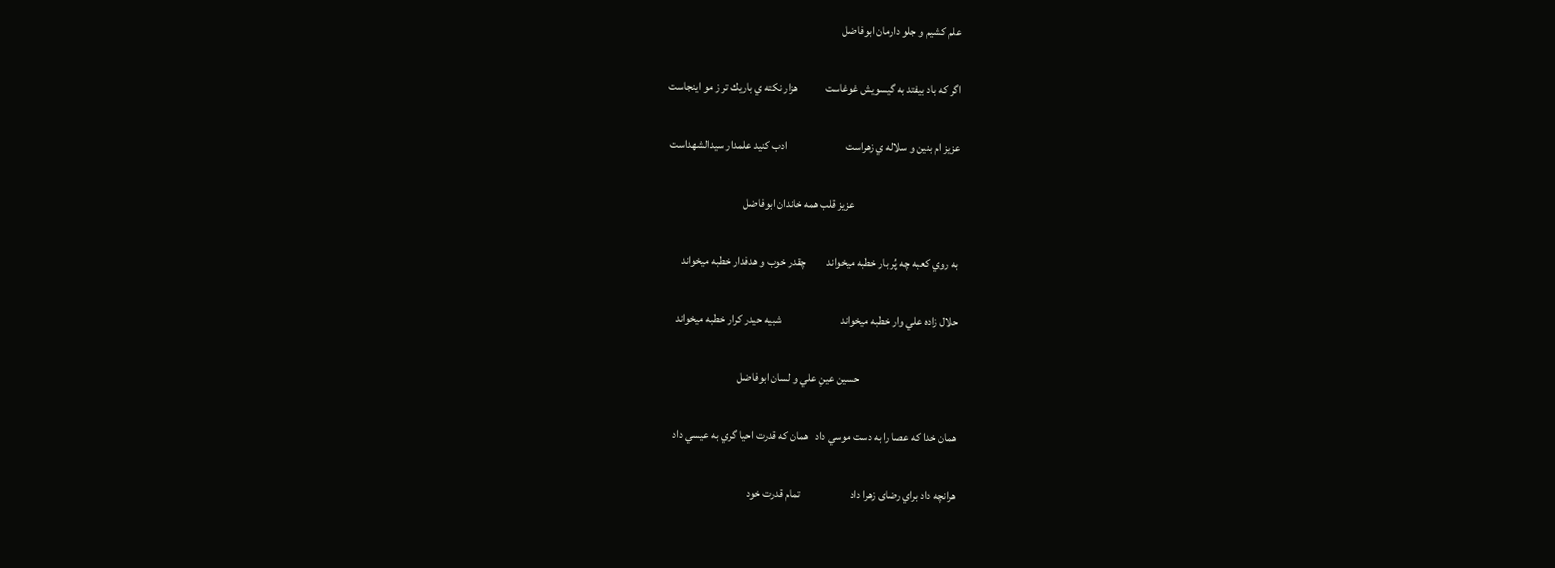علم كشيم و جلو دارمان ابوفاضل

اگر كه باد بيفتد به گيسويش غوغاست            هزار نكته ي باريك تر ز مو اينجاست

عزيز ام بنين و سلاله ي زهراست                          ادب كنيد علمدار سيدالشهداست

                                              عزيز قلب همه خاندان ابوفاضل

به روي كعبه چه پُر بار خطبه ميخواند         چقدر خوب و هدفدار خطبه ميخواند

حلال زاده علي وار خطبه ميخواند                          شبيه حيدر كرار خطبه ميخواند

                                           حسين عينِ علي و لسان ابوفاضل

همان خدا كه عصا را به دست موسي داد   همان كه قدرت احيا گري به عيسي داد

هرانچه داد براي رضای زهرا داد                      تمام قدرت خود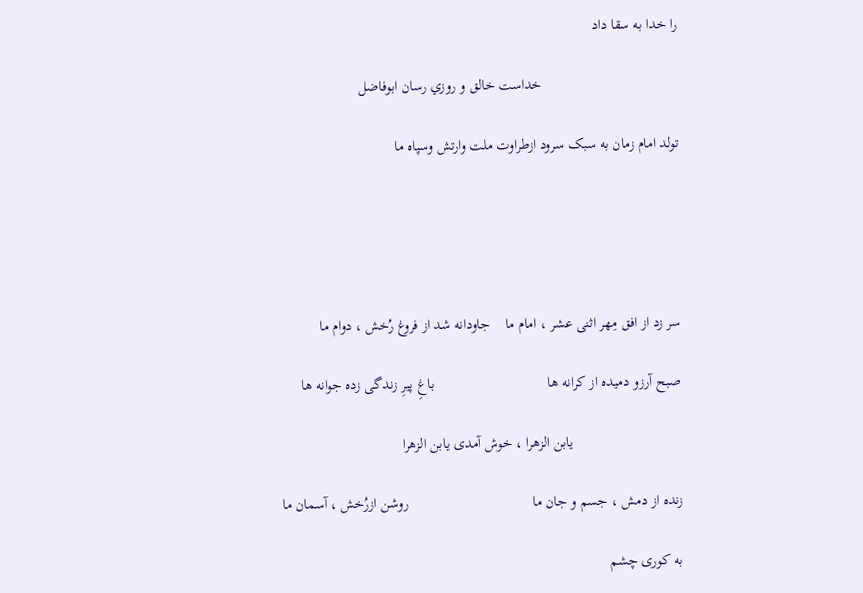را خدا به سقا داد

                                    خداست خالق و روزي رسان ابوفاضل

تولد امام زمان به سبک سرود ازطراوت ملت وارتش وسپاه ما





سر زد از افق مِهر اثنی عشر ، امام ما    جاودانه شد از فروغ رُخش ، دوام ما

صبح آرزو دمیده از کرانه ها                              باغِ پیرِ زندگی زده جوانه ها

                             یابن الزهرا ، خوش آمدی یابن الزهرا

زنده از دمش ، جسم و جان ما                                 روشن ازرُخش ، آسمان ما

به کوری چشم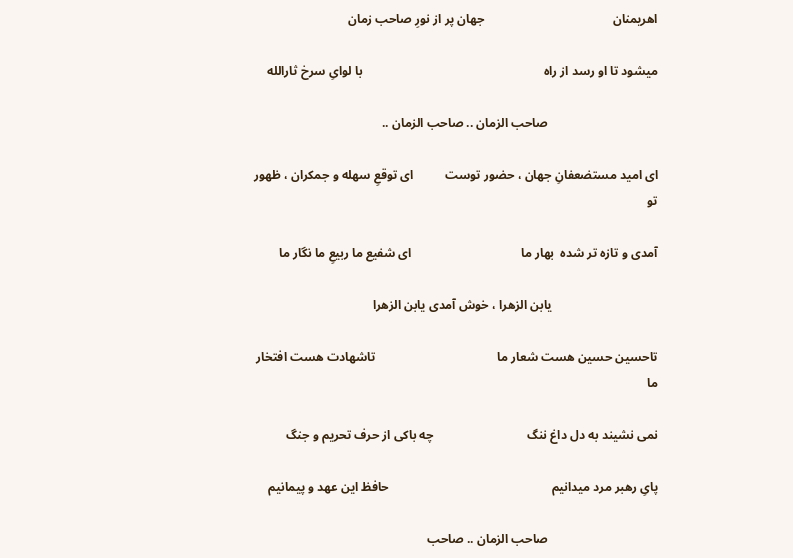اهریمنان                                         جهان پر از نورِ صاحب زمان

میشود تا او رسد از راه                                                          با لوایِ سرخ ثارالله

                                   صاحب الزمان .. صاحب الزمان ..

ای امید مستضعفانِ جهان ، حضور توست          ای توقعِ سهله و جمکران ، ظهور تو

آمدی و تازه تر شده  بهار ما                                   ای شفیع ما ربیعِ ما نگار ما

                                  یابن الزهرا ، خوش آمدی یابن الزهرا

تاحسین حسین هست شعار ما                                       تاشهادت هست افتخار ما

نمی نشیند به دل داغ ننگ                              چه باکی از حرف تحریم و جنگ

پایِ رهبر مرد میدانیم                                                    حافظ این عهد و پیمانیم

                                   صاحب الزمان .. صاحب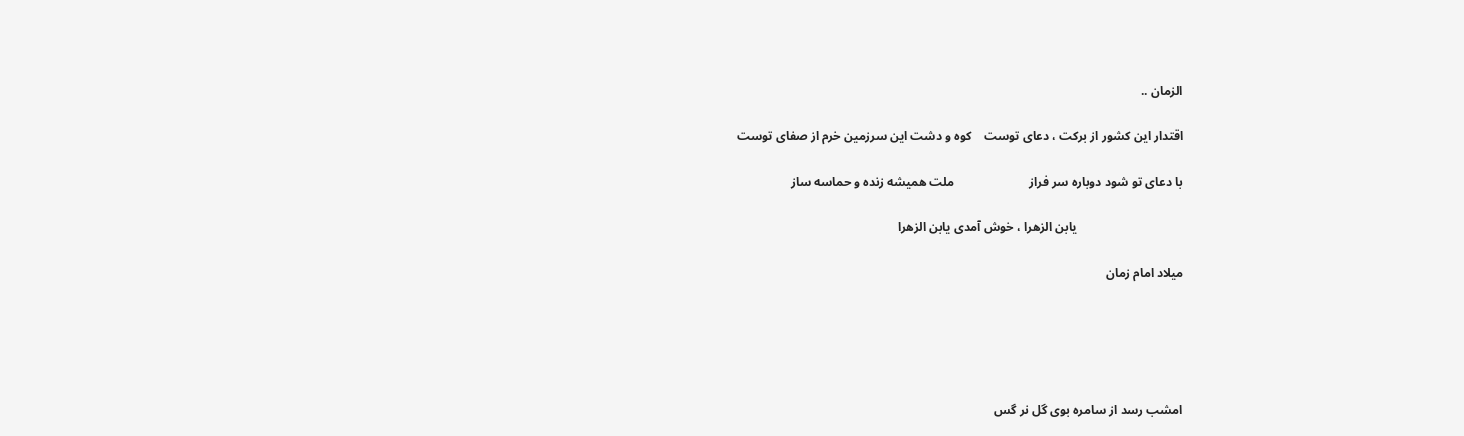الزمان ..

اقتدار این کشور از برکت ، دعای توست    کوه و دشت این سرزمین خرم از صفای توست

با دعای تو شود دوباره سر فراز                        ملت همیشه زنده و حماسه ساز

                                  یابن الزهرا ، خوش آمدی یابن الزهرا

میلاد امام زمان





امشب رسد از سامره بوی گل نر گس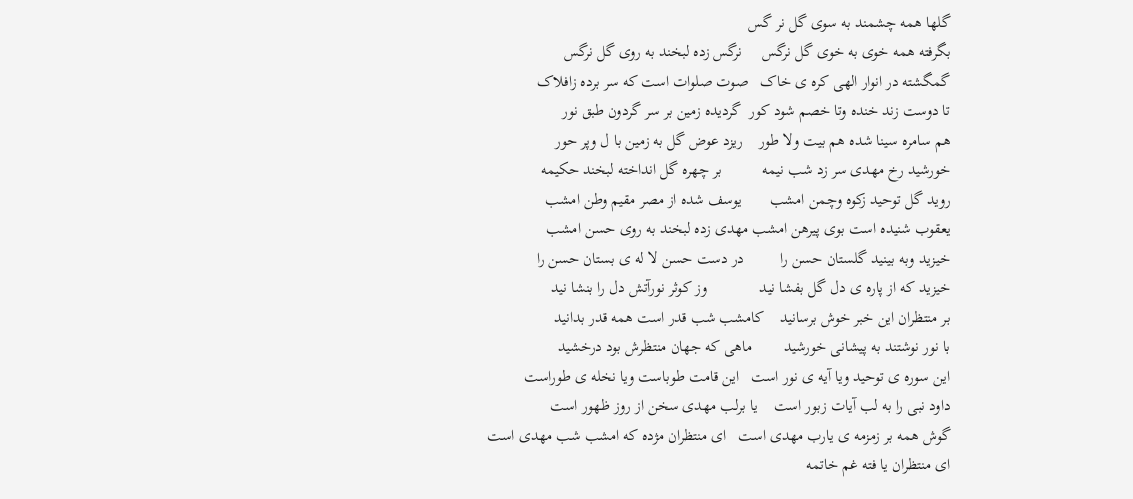گلها همه چشمند به سوی گل نر گس
بگرفته همه خوی به خوی گل نرگس     نرگس زده لبخند به روی گل نرگس
گمگشته در انوار الهی کره ی خاک   صوت صلوات است که سر برده زافلاک
تا دوست زند خنده وتا خصم شود کور  گردیده زمین بر سر گردون طبق نور
هم سامره سینا شده هم بیت ولا طور    ریزد عوض گل به زمین با ل وپر حور
خورشید رخ مهدی سر زد شب نیمه          بر چهره گل انداخته لبخند حکیمه
روید گل توحید زکوه وچمن امشب       یوسف شده از مصر مقیم وطن امشب
یعقوب شنیده است بوی پیرهن امشب مهدی زده لبخند به روی حسن امشب
خیزید وبه بینید گلستان حسن را         در دست حسن لا له ی بستان حسن را
خیزید که از پاره ی دل گل بفشا نید             وز کوثر نورآتش دل را بنشا نید
بر منتظران این خبر خوش برسانید    کامشب شب قدر است همه قدر بدانید
با نور نوشتند به پیشانی خورشید        ماهی که جهان منتظرش بود درخشید
این سوره ی توحید ویا آیه ی نور است   این قامت طوباست ویا نخله ی طوراست
داود نبی را به لب آیات زبور است    یا برلب مهدی سخن از روز ظهور است
گوش همه بر زمزمه ی یارب مهدی است   ای منتظران مژده که امشب شب مهدی است
ای منتظران یا فته غم خاتمه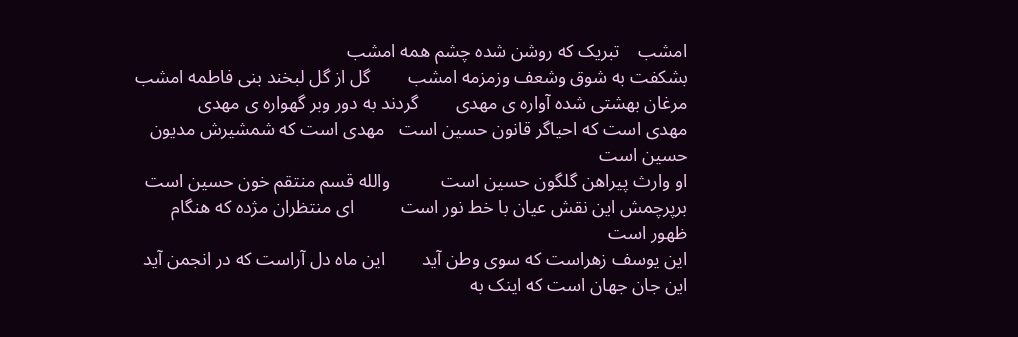امشب    تبریک که روشن شده چشم همه امشب
بشکفت به شوق وشعف وزمزمه امشب        گل از گل لبخند بنی فاطمه امشب
مرغان بهشتی شده آواره ی مهدی        گردند به دور وبر گهواره ی مهدی
مهدی است که احیاگر قانون حسین است   مهدی است که شمشیرش مدیون حسین است
او وارث پیراهن گلگون حسین است           والله قسم منتقم خون حسین است
برپرچمش این نقش عیان با خط نور است          ای منتظران مژده که هنگام ظهور است
این یوسف زهراست که سوی وطن آید        این ماه دل آراست که در انجمن آید
این جان جهان است که اینک به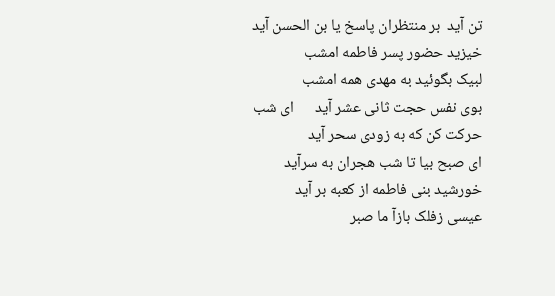تن آید  بر منتظران پاسخ یا بن الحسن آید
خیزید حضور پسر فاطمه امشب                   لبیک بگوئید به مهدی همه امشب
بوی نفس حجت ثانی عشر آید      ای شب حرکت کن که به زودی سحر آید
ای صبح بیا تا شب هجران به سرآید         خورشید بنی فاطمه از کعبه بر آید
عیسی زفلک بازآ ما صبر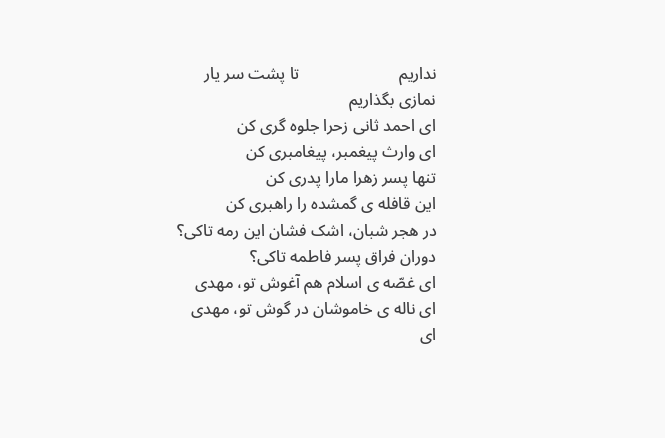نداریم                        تا پشت سر یار نمازی بگذاریم
ای احمد ثانی زحرا جلوه گری کن                 ای وارث پیغمبر، پیغامبری کن
تنها پسر زهرا مارا پدری کن                      این قافله ی گمشده را راهبری کن
در هجر شبان، اشک فشان این رمه تاکی؟      دوران فراق پسر فاطمه تاکی؟
ای غصّه ی اسلام هم آغوش تو، مهدی    ای ناله ی خاموشان در گوش تو، مهدی
ای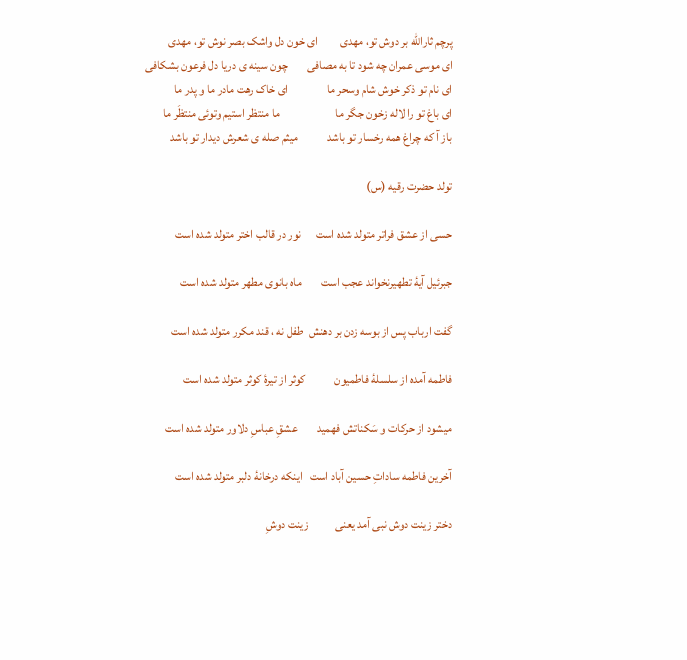پرچم ثارالله بر دوش تو، مهدی         ای خون دل واشک بصر نوش تو، مهدی
ای موسی عمران چه شود تا به مصافی        چون سینه ی دریا دل فرعون بشکافی
ای نام تو ذکر خوش شام وسحر ما                ای خاک رهت مادر ما و پدر ما
ای باغ تو را لاله زخون جگر ما                       ما منتظر استیم وتوئی منتظَر ما
باز آ که چراغ همه رخسار تو باشد            میثم صله ی شعرش دیدار تو باشد

تولد حضرت رقیه (س)

حسی از عشق فراتر متولد شده است      نور در قالب اختر متولد شده است

جبرئیل آیۀ تطهیرنخواند عجب است        ماه بانوی مطهر متولد شده است

گفت ارباب پس از بوسه زدن بر دهنش  طفل نه ، قند مکرر متولد شده است

فاطمه آمده از سلسلۀ فاطمیون            کوثر از تیرۀ کوثر متولد شده است

میشود از حرکات و سَکناتش فهمید        عشقِ عباسِ دلاور متولد شده است

آخرین فاطمه ساداتِ حسین آباد است   اینکه درخانۀ دلبر متولد شده است

دختر زینت دوش نبی آمد یعنی           زینت دوشِ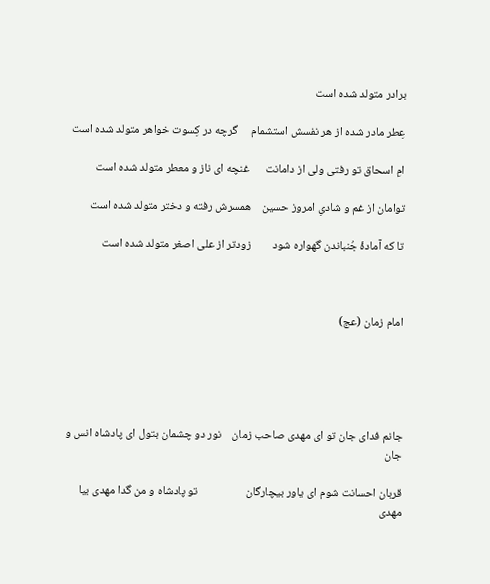برادر متولد شده است

عِطر مادر شده از هر نفسش استشمام     گرچه در کِسوت خواهر متولد شده است

امِ اسحاق تو رفتی ولی از دامانت      غنچه ای ناز و معطر متولد شده است

توامان از غم و شادیِ امروز حسین    همسرش رفته و دختر متولد شده است

تا که آمادۀ جُنباندن گهواره شود        زودتر از علی اصغر متولد شده است



امام زمان (عج)





جانم فدای جان تو ای مهدی صاحب زمان    نور دو چشمان بتول ای پادشاه انس و جان

قربان احسانت شوم ای یاور بیچارگان                  تو پادشاه و من گدا مهدی بیا مهدی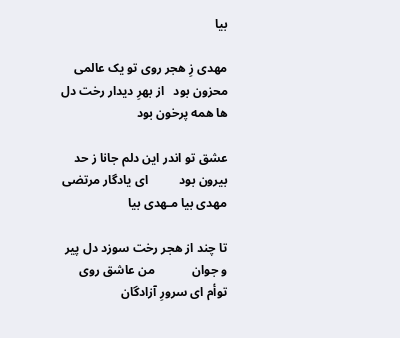بیا

مهدی زِ هجر روی تو یک عالمی محزون بود   از بهرِ دیدار رخت دل ها همه پرخون بود

عشق تو اندر این دلم جانا ز حد بیرون بود          ای یادگار مرتضی مهدی بیا مـهدی بیا

تا چند از هجر رخت سوزد دل پیر و جوان            من عاشق روی توأم ای سرورِ آزادگان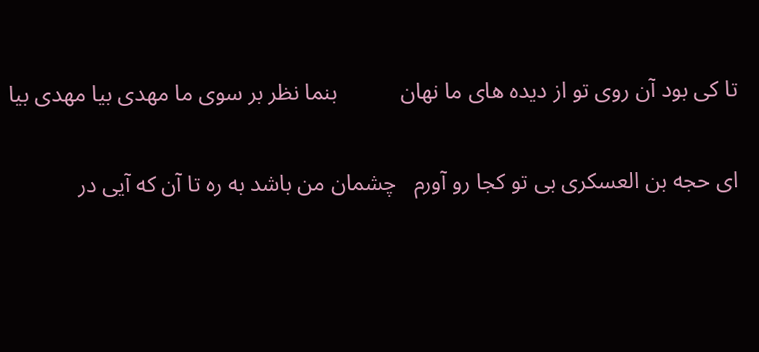تا کی بود آن روی تو از دیده های ما نهان           بنما نظر بر سوی ما مهدی بیا مهدی بیا

ای حجه بن العسکری بی تو کجا رو آورم   چشمان من باشد به ره تا آن که آیی در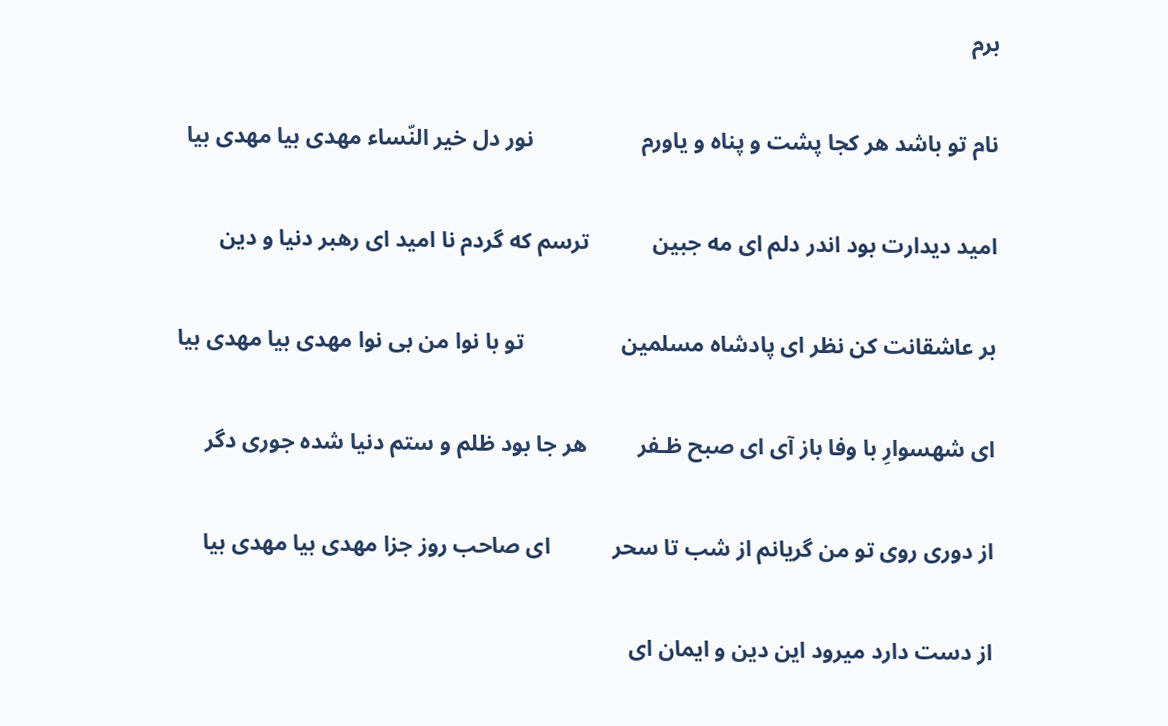برم

نام تو باشد هر کجا پشت و پناه و یاورم                   نور دل خیر النّساء مهدی بیا مهدی بیا

امید دیدارت بود اندر دلم ای مه جبین           ترسم که گردم نا امید ای رهبر دنیا و دین

بر عاشقانت کن نظر ای پادشاه مسلمین                 تو با نوا من بی نوا مهدی بیا مهدی بیا

ای شهسوارِ با وفا باز آی ای صبح ظـفر         هر جا بود ظلم و ستم دنیا شده جوری دگر

از دوری روی تو من گریانم از شب تا سحر           ای صاحب روز جزا مهدی بیا مهدی بیا

از دست دارد میرود این دین و ایمان ای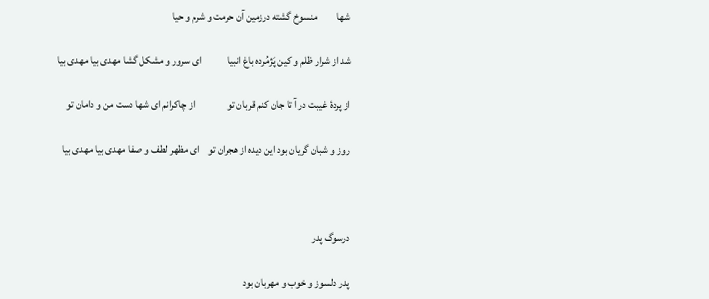شها         منسوخ گشته درزمین آن حرمت و شرم و حیا

شد از شرار ظلم و کین پَژمُرده باغ انبیا            ای سرور و مشکل گشا مهدی بیا مهدی بیا

از پردۀ غیبت در آ تا جان کنم قربان تو               از چاکرانم ای شها دست من و دامان تو

روز و شبان گریان بود این دیده از هجران تو    ای مظهر لطف و صفا مهدی بیا مهدی بیا



درسوگ پدر

پدر دلسوز و خوب و مهربان بود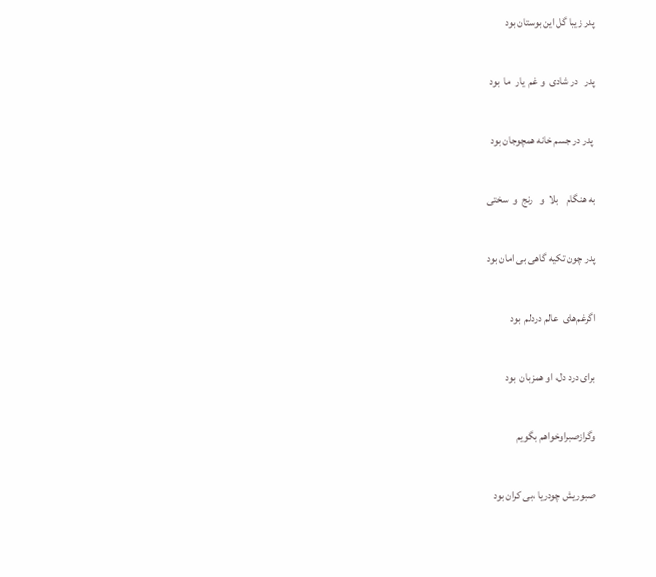پدر زیبا گل این بوستان بود

پدر   در شادی  و غم  یار  ما  بود

 پدر در جسم خانه همچوجان بود

به هنگام    بلا  و   رنج  و  سختی

پدر چون تکیه گاهی بی امان بود

اگرغم‌های  عالم دردلم  بود

برای درد دل، او همزبان  بود

وگرازصبراوخواهم بگویم

صبوریش چودریا ،بی کران بود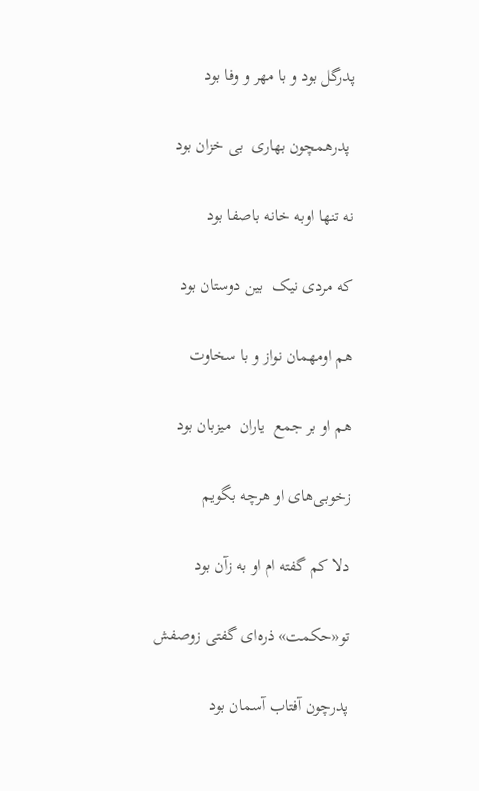پدرگل بود و با مهر و وفا بود

 پدرهمچون بهاری  بی خزان بود

نه تنها اوبه خانه باصفا بود

که مردی نیک  بین دوستان بود

هم اومهمان نواز و با سخاوت

هم او بر جمع  یاران  میزبان بود

زخوبی‌های او هرچه بگویم

دلا کم گفته ام او به زآن بود

تو«حکمت» ذره‌ای گفتی زوصفش

پدرچون آفتاب آسمان بود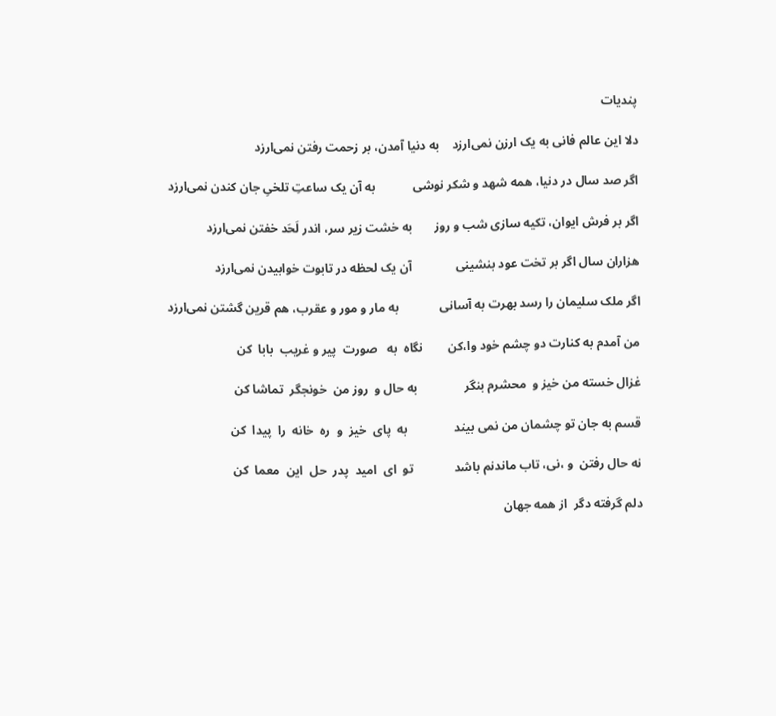پندیات

دلا این عالم فانی به یک ارزن نمی‌ارزد    به دنیا آمدن، بر زحمت رفتن نمی‌ارزد

اگر صد سال در دنیا، همه شهد و شکر نوشی            به آن یک ساعتِ تلخیِ جان کندن نمی‌ارزد

اگر بر فرش ایوان، تکیه سازی شب و روز       به خشت زیر سر، اندر لَحَد خفتن نمی‌ارزد

هزاران سال اگر بر تخت عود بنشینی              آن یک لحظه در تابوت خوابیدن نمی‌ارزد

اگر ملک سلیمان را رسد بهرت به آسانی             به مار و مور و عقرب، هم قرین گشتن نمی‌ارزد

من آمدم به کنارت دو چشم خود وا،کن        نگاه  به   صورت  پیر و غریب  بابا  کن

غزال خسته من خیز و  محشرم بنگر               به حال و  روز من  خونجگر  تماشا کن

قسم به جان تو چشمان من نمی بیند               به  پای  خیز  و  ره  خانه  را  پیدا  کن

نه حال رفتن  و ،نی، تاب ماندنم باشد             تو  ای  امید  پدر  حل  این  معما  کن

دلم گرفته دگر  از همه جهان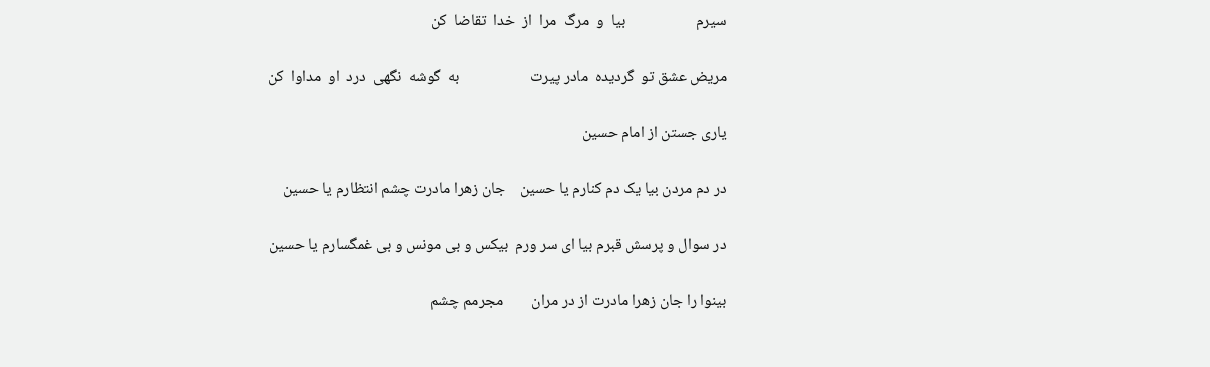سیرم                    بیا  و  مرگ  مرا  از  خدا  تقاضا  کن

مریض عشق تو  گردیده  مادر پیرت                    به  گوشه  نگهی  درد  او  مداوا  کن

یاری جستن از امام حسین

در دم مردن بیا یک دم کنارم یا حسین    جان زهرا مادرت چشم انتظارم یا حسین

در سوال و پرسش قبرم بیا ای سر ورم  بیکس و بی مونس و بی غمگسارم یا حسین

بینوا را جان زهرا مادرت از در مران        مجرمم چشم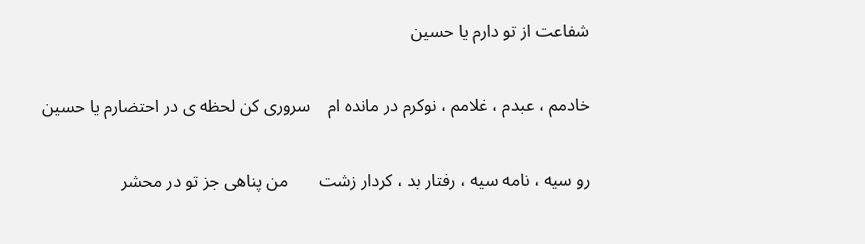شفاعت از تو دارم یا حسین

خادمم ، عبدم ، غلامم ، نوکرم در مانده ام    سروری کن لحظه ی در احتضارم یا حسین

رو سیه ، نامه سیه ، رفتار بد ، کردار زشت       من پناهی جز تو در محشر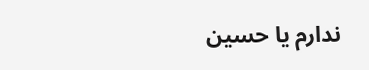ندارم یا حسین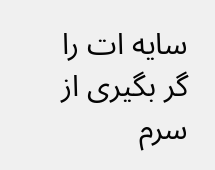سایه ات را گر بگیری از سرم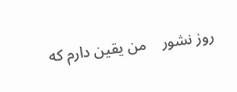روز نشور    من یقین دارم که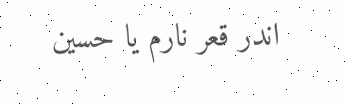اندر قعر نارم یا حسین